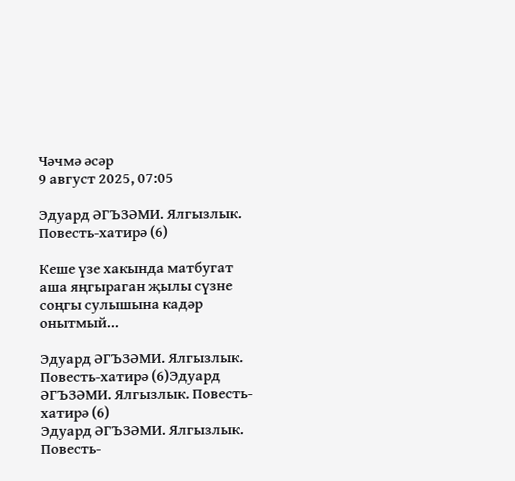Чәчмә әсәр
9 август 2025, 07:05

Эдуард ӘГЪЗӘМИ. Ялгызлык. Повесть-хатирә (6)

Кеше үзе хакында матбугат аша яңгыраган җылы сүзне соңгы сулышына кадəр онытмый...

Эдуард ӘГЪЗӘМИ. Ялгызлык. Повесть-хатирә (6)Эдуард ӘГЪЗӘМИ. Ялгызлык. Повесть-хатирә (6)
Эдуард ӘГЪЗӘМИ. Ялгызлык. Повесть-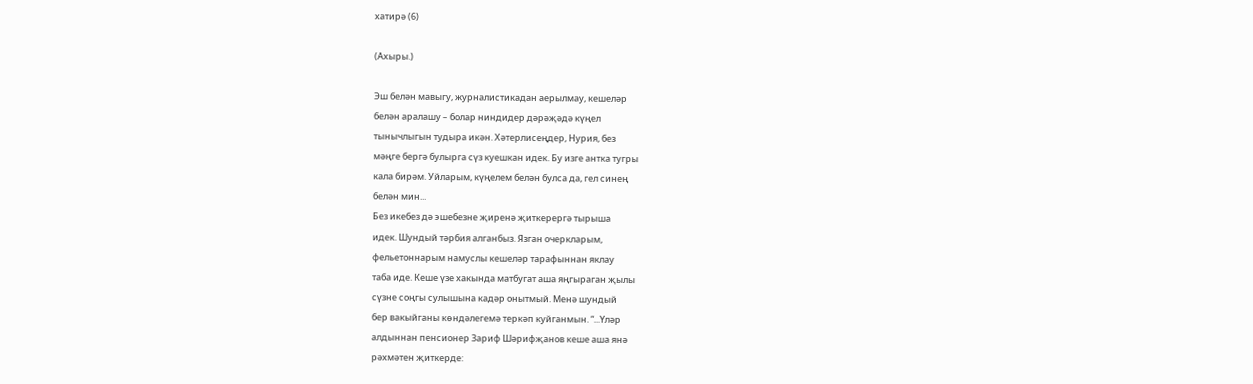хатирә (6)

(Ахыры.)

Эш белəн мавыгу, журналистикадан аерылмау, кешелəр
белəн аралашу – болар ниндидер дəрəҗəдə күңел
тынычлыгын тудыра икəн. Хəтерлисеңдер, Нурия, без
мəңге бергə булырга сүз куешкан идек. Бу изге антка тугры
кала бирəм. Уйларым, күңелем белəн булса да, гел синең
белəн мин...
Без икебез дə эшебезне җиренə җиткерергə тырыша
идек. Шундый тəрбия алганбыз. Язган очеркларым,
фельетоннарым намуслы кешелəр тарафыннан яклау
таба иде. Кеше үзе хакында матбугат аша яңгыраган җылы
сүзне соңгы сулышына кадəр онытмый. Менə шундый
бер вакыйганы көндəлегемə теркəп куйганмын. “...Үлəр
алдыннан пенсионер Зариф Шəрифҗанов кеше аша янə
рəхмəтен җиткерде: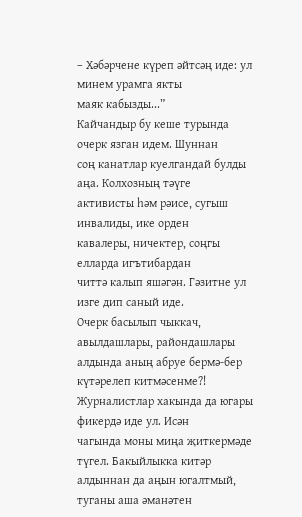– Хəбəрчене күреп əйтсəң иде: ул минем урамга якты
маяк кабызды...”
Кайчандыр бу кеше турында очерк язган идем. Шуннан
соң канатлар куелгандай булды аңа. Колхозның тəүге
активисты һəм рəисе, сугыш инвалиды, ике орден
кавалеры, ничектер, соңгы елларда игътибардан
читтə калып яшəгəн. Гəзитне ул изге дип саный иде.
Очерк басылып чыккач, авылдашлары, райондашлары
алдында аның абруе бермə-бер күтəрелеп китмəсенме?!
Журналистлар хакында да югары фикердə иде ул. Исəн
чагында моны миңа җиткермəде түгел. Бакыйлыкка китəр
алдыннан да аңын югалтмый, туганы аша əманəтен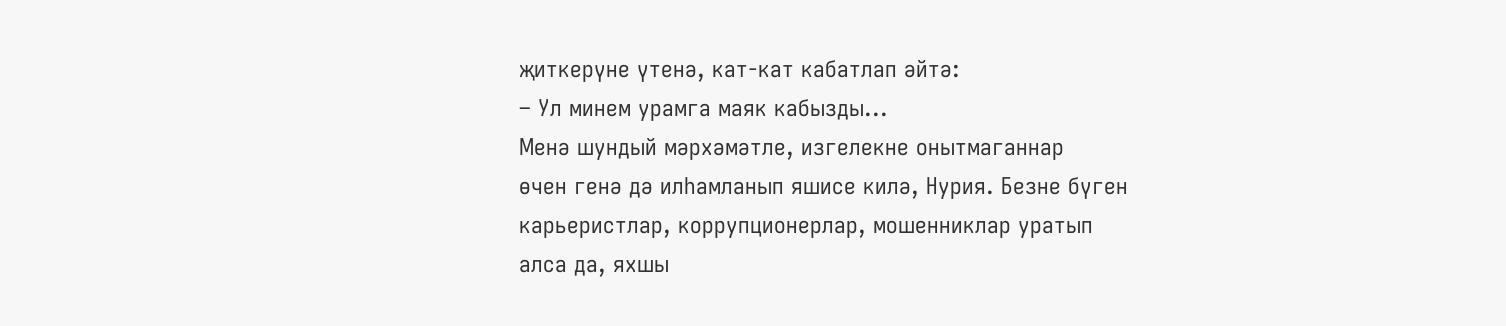җиткерүне үтенə, кат-кат кабатлап əйтə:
– Ул минем урамга маяк кабызды...
Менə шундый мəрхəмəтле, изгелекне онытмаганнар
өчен генə дə илһамланып яшисе килə, Нурия. Безне бүген
карьеристлар, коррупционерлар, мошенниклар уратып
алса да, яхшы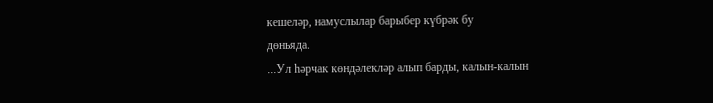кешелəр, намуслылар барыбер күбрəк бу
дөньяда.
...Ул һəрчак көндəлеклəр алып барды, калын-калын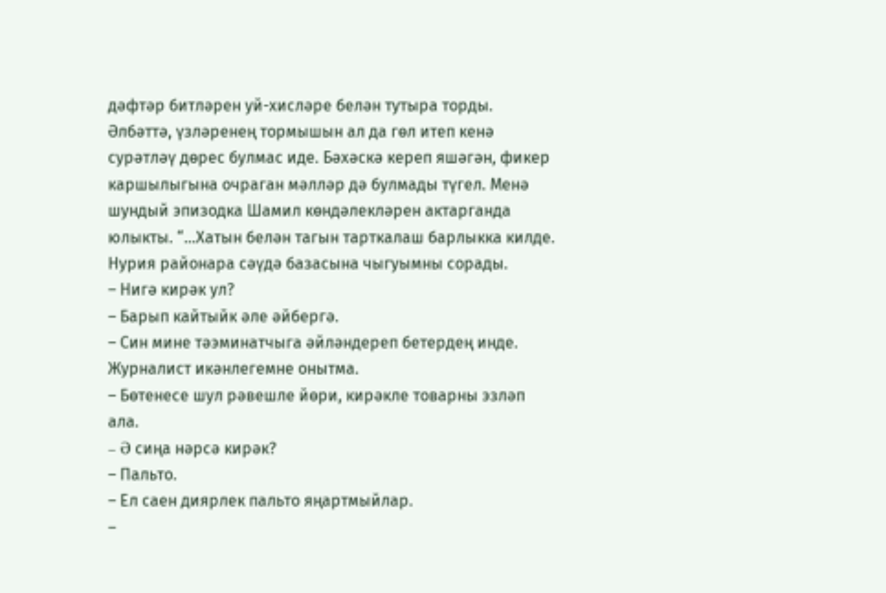дəфтəр битлəрен уй-хислəре белəн тутыра торды.
Əлбəттə, үзлəренең тормышын ал да гөл итеп кенə
сурəтлəү дөрес булмас иде. Бəхəскə кереп яшəгəн, фикер
каршылыгына очраган мəллəр дə булмады түгел. Менə
шундый эпизодка Шамил көндəлеклəрен актарганда
юлыкты. “...Хатын белəн тагын тарткалаш барлыкка килде.
Нурия районара сəүдə базасына чыгуымны сорады.
– Нигə кирəк ул?
– Барып кайтыйк əле əйбергə.
– Син мине тəэминатчыга əйлəндереп бетердең инде.
Журналист икəнлегемне онытма.
– Бөтенесе шул рəвешле йөри, кирəкле товарны эзлəп
ала.
– Ə сиңа нəрсə кирəк?
– Пальто.
– Ел саен диярлек пальто яңартмыйлар.
–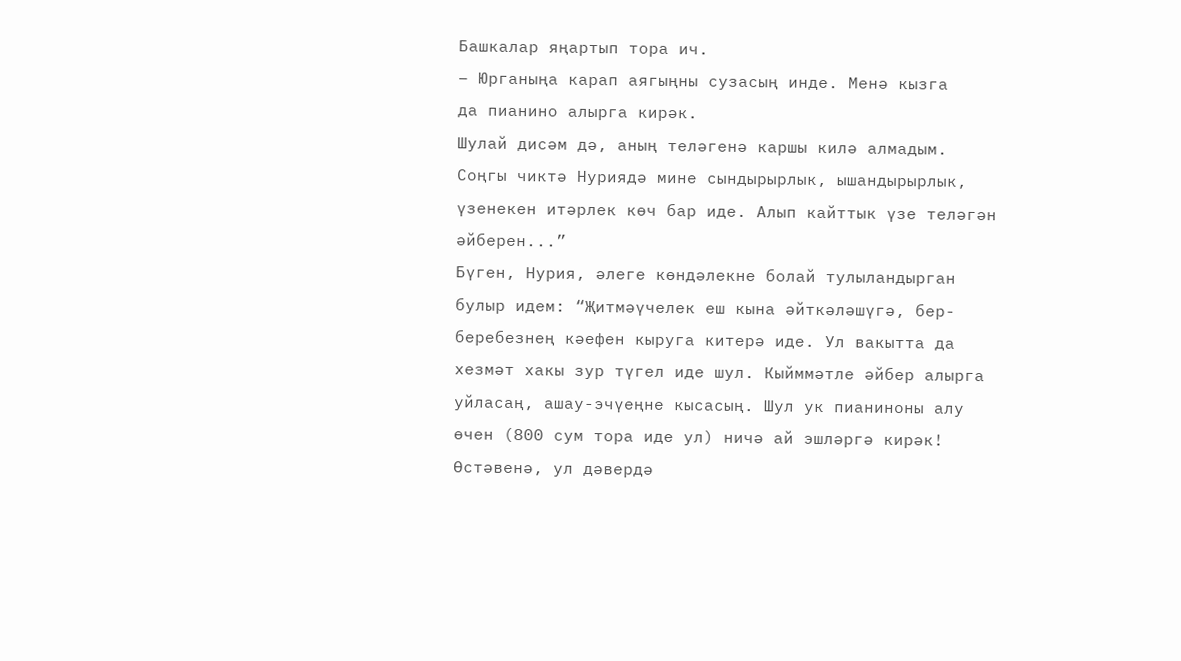Башкалар яңартып тора ич.
– Юрганыңа карап аягыңны сузасың инде. Менə кызга
да пианино алырга кирəк.
Шулай дисəм дə, аның телəгенə каршы килə алмадым.
Соңгы чиктə Нуриядə мине сындырырлык, ышандырырлык,
үзенекен итəрлек көч бар иде. Алып кайттык үзе телəгəн
əйберен...”
Бүген, Нурия, əлеге көндəлекне болай тулыландырган
булыр идем: “Җитмəүчелек еш кына əйткəлəшүгə, бер-
беребезнең кəефен кыруга китерə иде. Ул вакытта да
хезмəт хакы зур түгел иде шул. Кыйммəтле əйбер алырга
уйласаң, ашау-эчүеңне кысасың. Шул ук пианиноны алу
өчен (800 сум тора иде ул) ничə ай эшлəргə кирəк!
Өстəвенə, ул дəвердə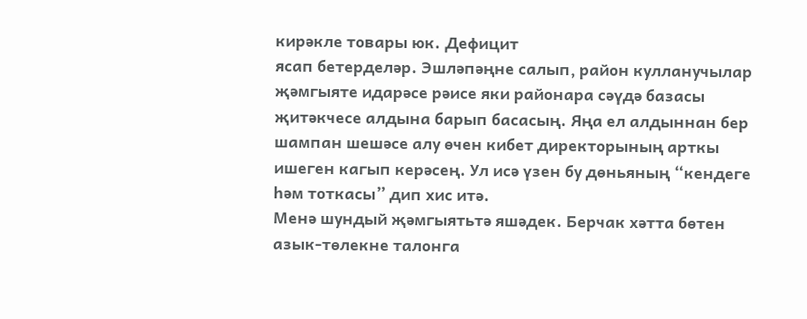кирəкле товары юк. Дефицит
ясап бетерделəр. Эшлəпəңне салып, район кулланучылар
җəмгыяте идарəсе рəисе яки районара сəүдə базасы
җитəкчесе алдына барып басасың. Яңа ел алдыннан бер
шампан шешəсе алу өчен кибет директорының арткы
ишеген кагып керəсең. Ул исə үзен бу дөньяның “кендеге
һəм тоткасы” дип хис итə.
Менə шундый җəмгыятьтə яшəдек. Берчак хəтта бөтен
азык-төлекне талонга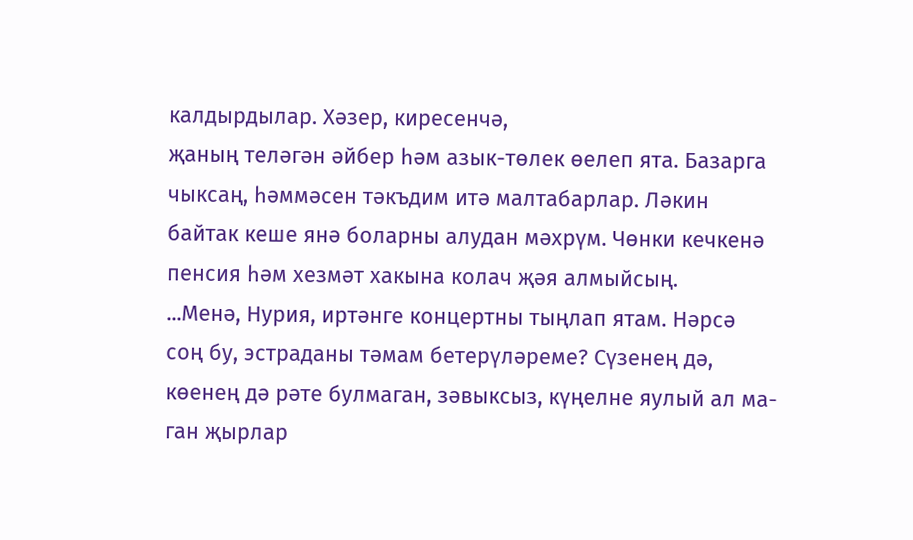калдырдылар. Хəзер, киресенчə,
җаның телəгəн əйбер һəм азык-төлек өелеп ята. Базарга
чыксаң, һəммəсен тəкъдим итə малтабарлар. Лəкин
байтак кеше янə боларны алудан мəхрүм. Чөнки кечкенə
пенсия һəм хезмəт хакына колач җəя алмыйсың.
...Менə, Нурия, иртəнге концертны тыңлап ятам. Нəрсə
соң бу, эстраданы тəмам бетерүлəреме? Сүзенең дə,
көенең дə рəте булмаган, зəвыксыз, күңелне яулый ал ма-
ган җырлар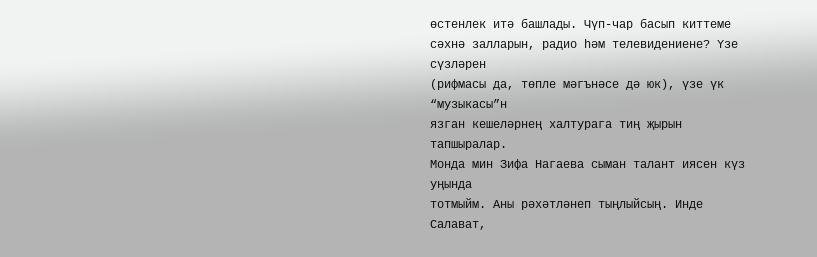өстенлек итə башлады. Чүп-чар басып киттеме
сəхнə залларын, радио һəм телевидениене? Үзе сүзлəрен
(рифмасы да, төпле мəгънəсе дə юк), үзе үк “музыкасы”н
язган кешелəрнең халтурага тиң җырын тапшыралар.
Монда мин Зифа Нагаева сыман талант иясен күз уңында
тотмыйм. Аны рəхəтлəнеп тыңлыйсың. Инде Салават,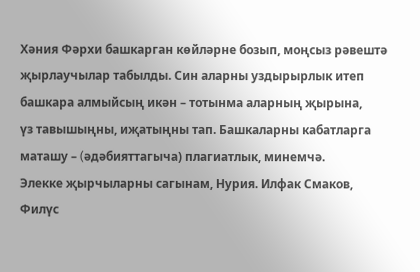Хəния Фəрхи башкарган көйлəрне бозып, моңсыз рəвештə
җырлаучылар табылды. Син аларны уздырырлык итеп
башкара алмыйсың икəн – тотынма аларның җырына,
үз тавышыңны, иҗатыңны тап. Башкаларны кабатларга
маташу – (əдəбияттагыча) плагиатлык, минемчə.
Элекке җырчыларны сагынам, Нурия. Илфак Смаков,
Филүс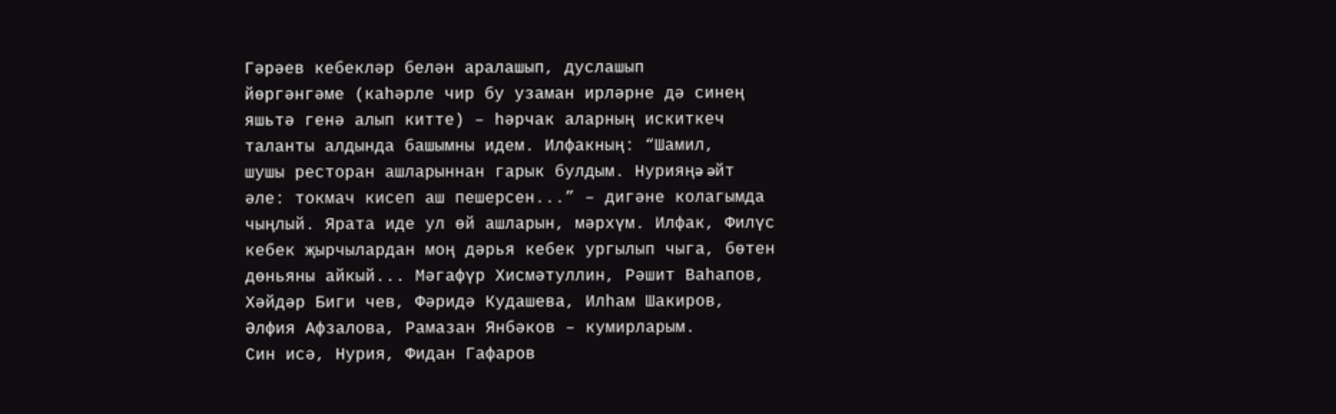Гəрəев кебеклəр белəн аралашып, дуслашып
йөргəнгəме (каһəрле чир бу узаман ирлəрне дə синең
яшьтə генə алып китте) – һəрчак аларның искиткеч
таланты алдында башымны идем. Илфакның: “Шамил,
шушы ресторан ашларыннан гарык булдым. Нурияңə əйт
əле: токмач кисеп аш пешерсен...” – дигəне колагымда
чыңлый. Ярата иде ул өй ашларын, мəрхүм. Илфак, Филүс
кебек җырчылардан моң дəрья кебек ургылып чыга, бөтен
дөньяны айкый... Мəгафүр Хисмəтуллин, Рəшит Ваһапов,
Хəйдəр Биги чев, Фəридə Кудашева, Илһам Шакиров,
Əлфия Афзалова, Рамазан Янбəков – кумирларым.
Син исə, Нурия, Фидан Гафаров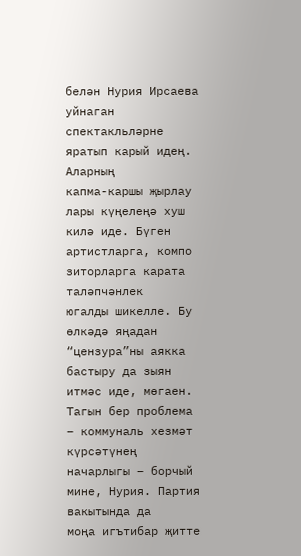белəн Нурия Ирсаева
уйнаган спектакльлəрне яратып карый идең. Аларның
капма-каршы җырлау лары күңелеңə хуш килə иде. Бүген
артистларга, компо зиторларга карата талəпчəнлек
югалды шикелле. Бу өлкəдə яңадан “цензура”ны аякка
бастыру да зыян итмəс иде, мөгаен.
Тагын бер проблема – коммуналь хезмəт күрсəтүнең
начарлыгы – борчый мине, Нурия. Партия вакытында да
моңа игътибар җитте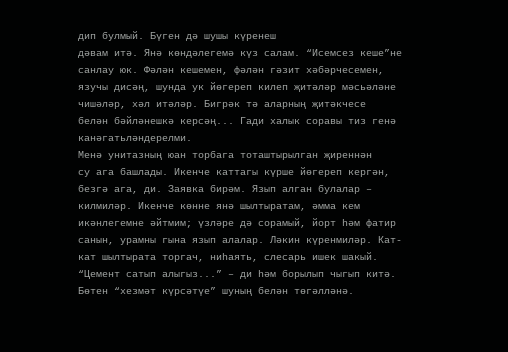дип булмый. Бүген дə шушы күренеш
дəвам итə. Янə көндəлегемə күз салам. “Исемсез кеше”не
санлау юк. Фəлəн кешемен, фəлəн гəзит хəбəрчесемен,
язучы дисəң, шунда ук йөгереп килеп җитəлəр мəсьəлəне
чишəлəр, хəл итəлəр. Бигрəк тə аларның җитəкчесе
белəн бəйлəнешкə керсəң... Гади халык соравы тиз генə
канəгатьлəндерелми.
Менə унитазның юан торбага тоташтырылган җиреннəн
су ага башлады. Икенче каттагы күрше йөгереп кергəн,
безгə ага, ди. Заявка бирəм. Язып алган булалар –
килмилəр. Икенче көнне янə шылтыратам, əмма кем
икəнлегемне əйтмим; үзлəре дə сорамый, йорт һəм фатир
санын, урамны гына язып алалар. Лəкин күренмилəр. Кат-
кат шылтырата торгач, ниһаять, слесарь ишек шакый.
“Цемент сатып алыгыз...” – ди һəм борылып чыгып китə.
Бөтен “хезмəт күрсəтүе” шуның белəн төгəллəнə.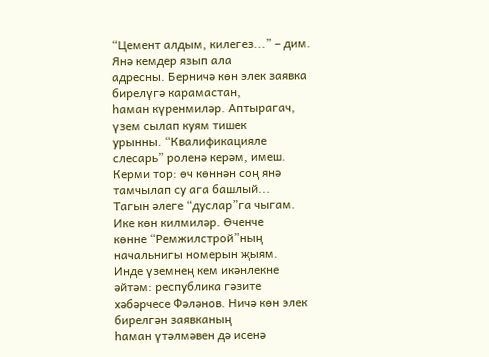“Цемент алдым, килегез...” – дим. Янə кемдер язып ала
адресны. Берничə көн элек заявка бирелүгə карамастан,
һаман күренмилəр. Аптырагач, үзем сылап куям тишек
урынны. “Квалификацияле слесарь” роленə керəм, имеш.
Керми тор: өч көннəн соң янə тамчылап су ага башлый...
Тагын əлеге “дуслар”га чыгам. Ике көн килмилəр. Өченче
көнне “Ремжилстрой”ның начальнигы номерын җыям.
Инде үземнең кем икəнлекне əйтəм: республика гəзите
хəбəрчесе Фəлəнов. Ничə көн элек бирелгəн заявканың
һаман үтəлмəвен дə исенə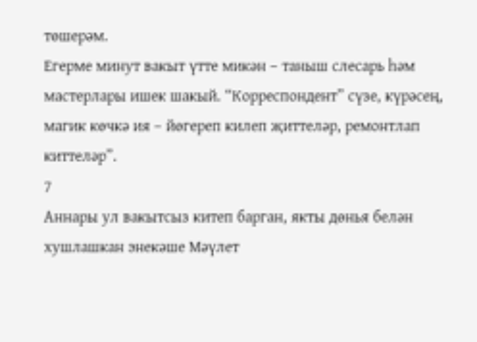төшерəм.
Егерме минут вакыт үтте микəн – таныш слесарь һəм
мастерлары ишек шакый. “Корреспондент” сүзе, күрəсең,
магик көчкə ия – йөгереп килеп җиттелəр, ремонтлап
киттелəр”.
7
Аннары ул вакытсыз китеп барган, якты дөнья белəн
хушлашкан энекəше Мəүлет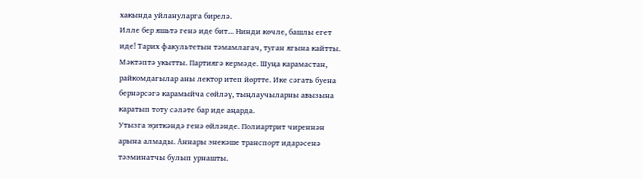хакында уйлануларга бирелə.
Илле бер яшьтə генə иде бит... Нинди көчле, башлы егет
иде! Тарих факультетын тəмамлагач, туган ягына кайтты.
Мəктəптə укытты. Партиягə кермəде. Шуңа карамастан,
райкомдагылар аны лектор итеп йөртте. Ике сəгать буена
бернəрсəгə карамыйча сөйлəү, тыңлаучыларны авызына
каратып тоту сəлəте бар иде аңарда.
Утызга җиткəндə генə өйлəнде. Полиартрит чиреннəн
арына алмады. Аннары энекəше транспорт идарəсенə
тəэминатчы булып урнашты.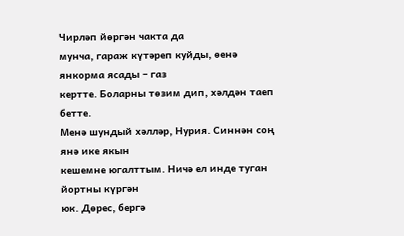Чирлəп йөргəн чакта да
мунча, гараж күтəреп куйды, өенə янкорма ясады – газ
кертте. Боларны төзим дип, хəлдəн таеп бетте.
Менə шундый хəллəр, Нурия. Синнəн соң янə ике якын
кешемне югалттым. Ничə ел инде туган йортны күргəн
юк. Дөрес, бергə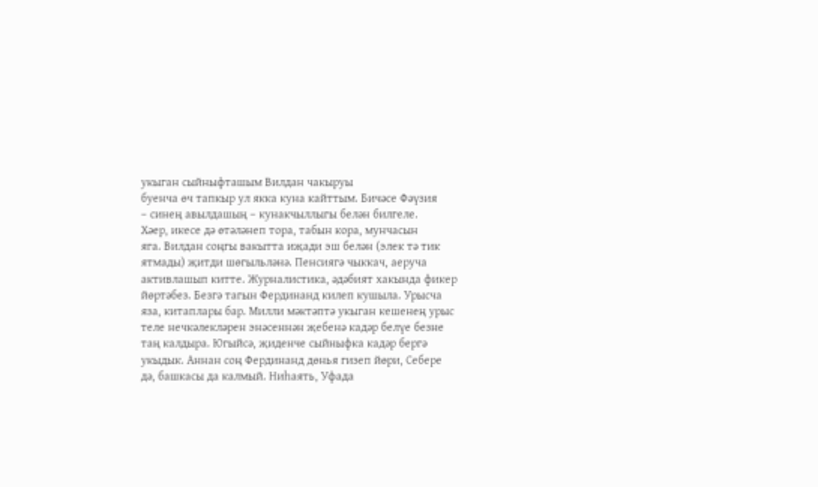укыган сыйныфташым Вилдан чакыруы
буенча өч тапкыр ул якка куна кайттым. Бичəсе Фəүзия
– синең авылдашың – кунакчыллыгы белəн билгеле.
Хəер, икесе дə өтəлəнеп тора, табын кора, мунчасын
яга. Вилдан соңгы вакытта иҗади эш белəн (элек тə тик
ятмады) җитди шөгыльлəнə. Пенсиягə чыккач, аеруча
активлашып китте. Журналистика, əдəбият хакында фикер
йөртəбез. Безгə тагын Фердинанд килеп кушыла. Урысча
яза, китаплары бар. Милли мəктəптə укыган кешенең урыс
теле нечкəлеклəрен энəсеннəн җебенə кадəр белүе безне
таң калдыра. Югыйсə, җиденче сыйныфка кадəр бергə
укыдык. Аннан соң Фердинанд дөнья гизеп йөри, Себере
дə, башкасы да калмый. Ниһаять, Уфада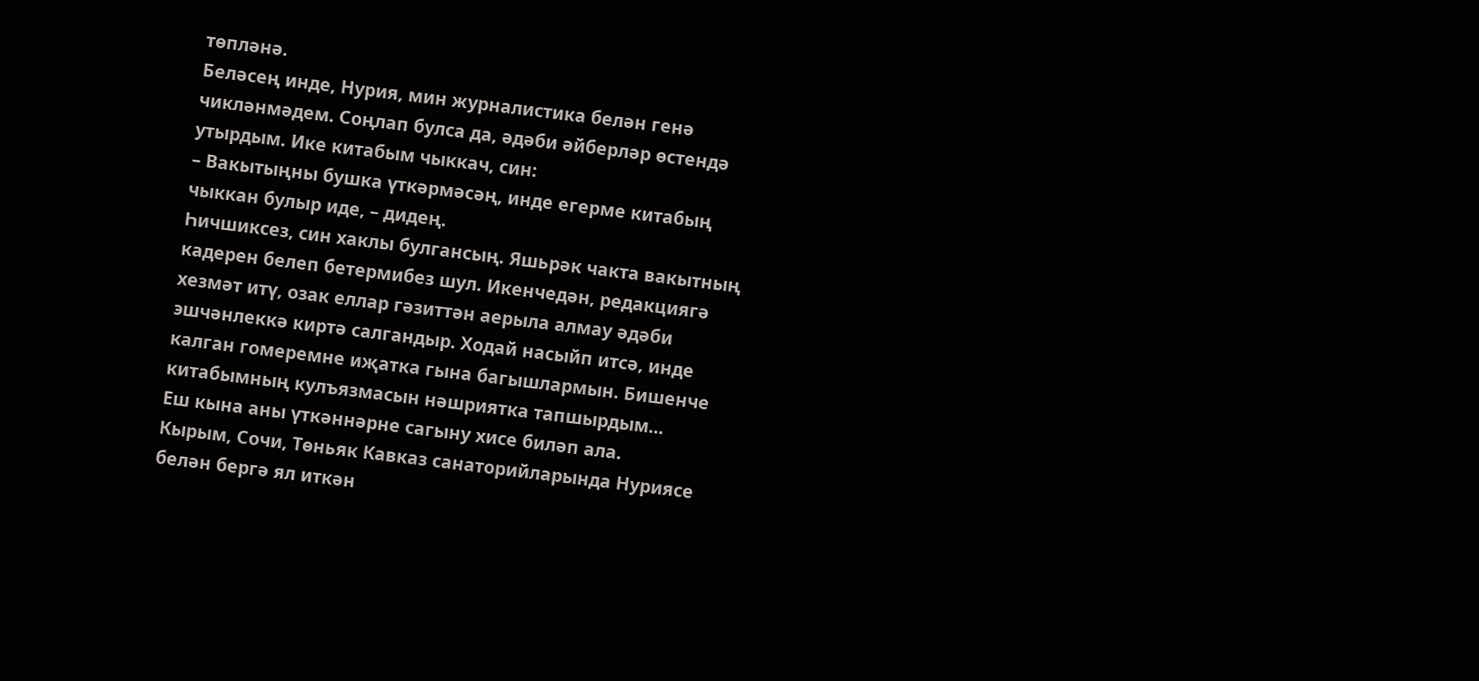төплəнə.
Белəсең инде, Нурия, мин журналистика белəн генə
чиклəнмəдем. Соңлап булса да, əдəби əйберлəр өстендə
утырдым. Ике китабым чыккач, син:
– Вакытыңны бушка үткəрмəсəң, инде егерме китабың
чыккан булыр иде, – дидең.
Һичшиксез, син хаклы булгансың. Яшьрəк чакта вакытның
кадерен белеп бетермибез шул. Икенчедəн, редакциягə
хезмəт итү, озак еллар гəзиттəн аерыла алмау əдəби
эшчəнлеккə киртə салгандыр. Ходай насыйп итсə, инде
калган гомеремне иҗатка гына багышлармын. Бишенче
китабымның кулъязмасын нəшриятка тапшырдым...
Еш кына аны үткəннəрне сагыну хисе билəп ала.
Кырым, Сочи, Төньяк Кавказ санаторийларында Нуриясе
белəн бергə ял иткəн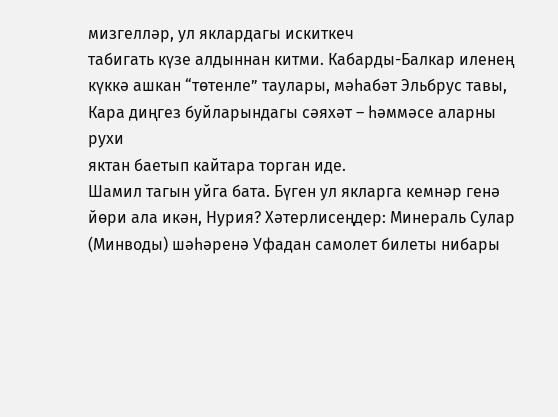мизгеллəр, ул яклардагы искиткеч
табигать күзе алдыннан китми. Кабарды-Балкар иленең
күккə ашкан “төтенле” таулары, мəһабəт Эльбрус тавы,
Кара диңгез буйларындагы сəяхəт – һəммəсе аларны рухи
яктан баетып кайтара торган иде.
Шамил тагын уйга бата. Бүген ул якларга кемнəр генə
йөри ала икəн, Нурия? Хəтерлисеңдер: Минераль Сулар
(Минводы) шəһəренə Уфадан самолет билеты нибары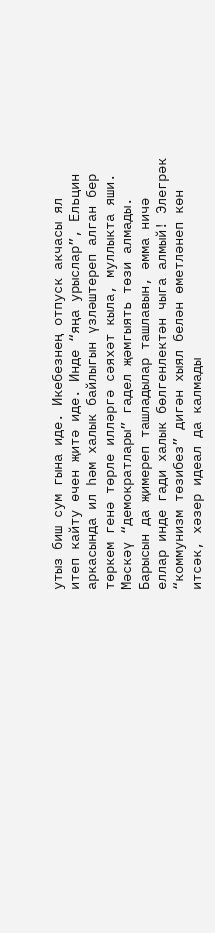утыз биш сум гына иде. Икебезнең отпуск акчасы ял
итеп кайту өчен җитə иде. Инде “яңа урыслар”, Ельцин
аркасында ил һəм халык байлыгын үзлəштереп алган бер
төркем генə төрле иллəргə сəяхəт кыла, муллыкта яши.
Мəскəү “демократлары” гадел җəмгыять төзи алмады.
Барысын да җимереп ташладылар ташлавын, əмма ничə
еллар инде гади халык бөлгенлектəн чыга алмый! Элегрəк
“коммунизм төзибез” дигəн хыял белəн өметлəнеп көн
итсəк, хəзер идеал да калмады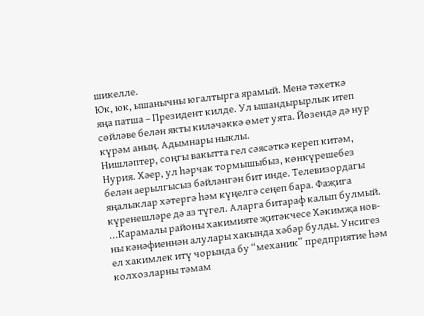шикелле.
Юк, юк, ышанычны югалтырга ярамый. Менə тəхеткə
яңа патша – Президент килде. Ул ышандырырлык итеп
сөйлəве белəн якты килəчəккə өмет уята. Йөзендə дə нур
күрəм аның. Адымнары ныклы.
Нишлəптер, соңгы вакытта гел сəясəткə кереп китəм,
Нурия. Хəер, ул һəрчак тормышыбыз, көнкүрешебез
белəн аерылгысыз бəйлəнгəн бит инде. Телевизордагы
яңалыклар хəтергə һəм күңелгə сеңеп бара. Фаҗига
күренешлəре дə аз түгел. Аларга битараф калып булмый.
...Карамалы районы хакимияте җитəкчесе Хəкимҗа нов-
ны кəнəфиеннəн алулары хакында хəбəр булды. Унсигез
ел хакимлек итү чорында бу “механик” предприятие һəм
колхозларны тəмам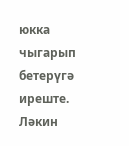юкка чыгарып бетерүгə иреште. Лəкин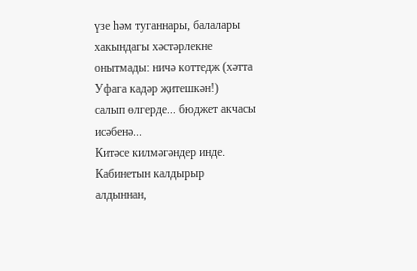үзе һəм туганнары, балалары хакындагы хəстəрлекне
онытмады: ничə коттедж (хəтта Уфага кадəр җитешкəн!)
салып өлгерде... бюджет акчасы исəбенə...
Китəсе килмəгəндер инде. Кабинетын калдырыр
алдыннан,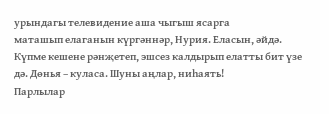урындагы телевидение аша чыгыш ясарга
маташып елаганын күргəннəр, Нурия. Еласын, əйдə.
Күпме кешене рəнҗетеп, эшсез калдырып елатты бит үзе
дə. Дөнья – куласа. Шуны аңлар, ниһаять!
Парлылар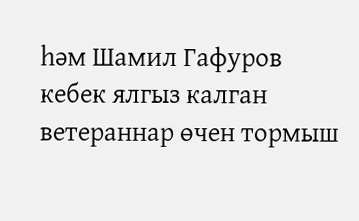һəм Шамил Гафуров кебек ялгыз калган
ветераннар өчен тормыш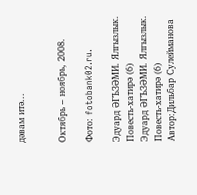дəвам итə...


Октябрь – ноябрь, 2008.

Фото: fotobank02.ru.

Эдуард ӘГЪЗӘМИ. Ялгызлык. Повесть-хатирә (6)
Эдуард ӘГЪЗӘМИ. Ялгызлык. Повесть-хатирә (6)
Автор:Дильбар Сулейманова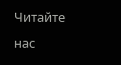Читайте нас